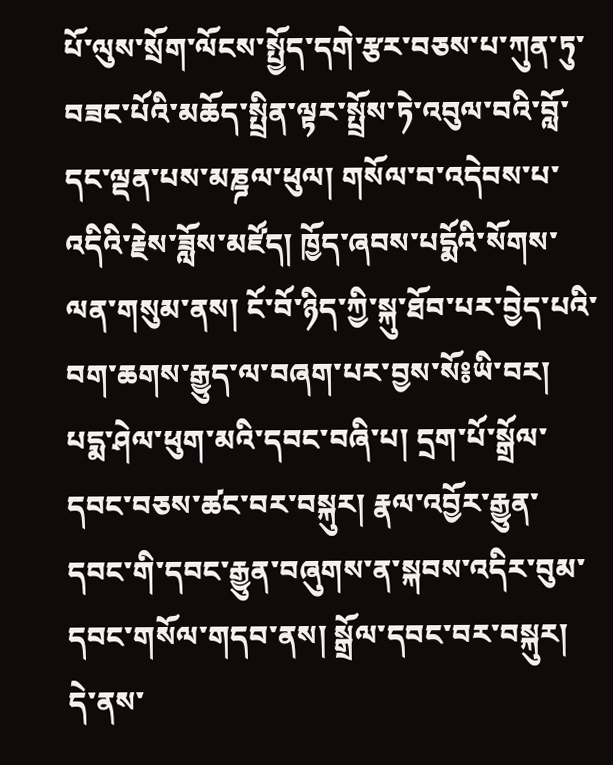པོ་ལུས་སྲོག་ལོངས་སྤྱོད་དགེ་རྩར་བཅས་པ་ཀུན་ཏུ་བཟང་པོའི་མཆོད་སྤྲིན་ལྟར་སྤྲོས་ཏེ་འབུལ་བའི་བློ་དང་ལྡན་པས་མཎྜལ་ཕུལ། གསོལ་བ་འདེབས་པ་འདིའི་རྗེས་ཟློས་མཛོད། ཁྱོད་ཞབས་པདྨོའི་སོགས་ལན་གསུམ་ནས། ངོ་བོ་ཉིད་ཀྱི་སྐུ་ཐོབ་པར་བྱེད་པའི་བག་ཆགས་རྒྱུད་ལ་བཞག་པར་བྱས་སོ༔ཡི་བར། པདྨ་ཤེལ་ཕུག་མའི་དབང་བཞི་པ། དྲག་པོ་སྒྲོལ་དབང་བཅས་ཚང་བར་བསྐུར། རྣལ་འབྱོར་རྒྱུན་དབང་གི་དབང་རྒྱུན་བཞུགས་ན་སྐབས་འདིར་བུམ་དབང་གསོལ་གདབ་ནས། སྒྲོལ་དབང་བར་བསྐུར། དེ་ནས་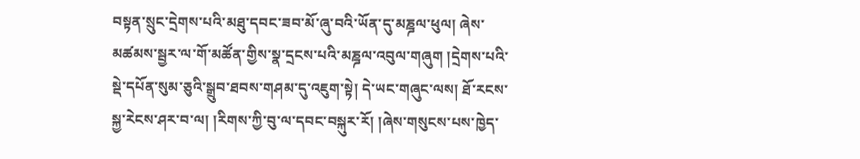བསྟན་སྲུང་དྲེགས་པའི་མཐུ་དབང་ཟབ་མོ་ཞུ་བའི་ཡོན་དུ་མཎྜལ་ཕུལ། ཞེས་མཚམས་སྦྱར་ལ་གོ་མཚོན་གྱིས་སྣ་དྲངས་པའི་མཎྜལ་འབུལ་གཞུག །དྲེགས་པའི་སྡེ་དཔོན་སུམ་ཅུའི་སྒྲུབ་ཐབས་གཤམ་དུ་འཇུག་སྟེ། དེ་ཡང་གཞུང་ལས། ཐོ་རངས་སྐྱ་རེངས་ཤར་བ་ལ། །རིགས་ཀྱི་བུ་ལ་དབང་བསྐུར་རོ། །ཞེས་གསུངས་པས་ཁྱེད་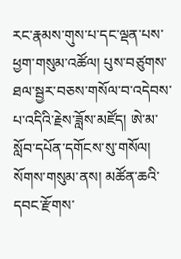རང་རྣམས་གུས་པ་དང་ལྡན་པས་ཕྱག་གསུམ་འཚོལ། པུས་བཙུགས་ཐལ་སྦྱར་བཅས་གསོལ་བ་འདེབས་པ་འདིའི་རྗེས་ཟློས་མཛོད། ཨེ་མ་སློབ་དཔོན་དགོངས་སུ་གསོལ། སོགས་གསུམ་ནས། མཚོན་ཆའི་དབང་རྫོགས་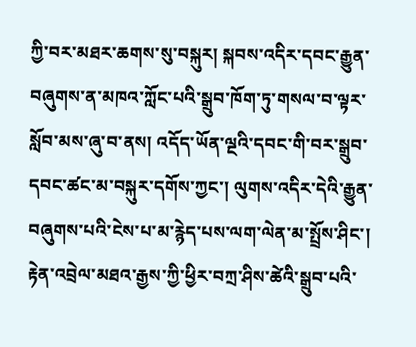ཀྱི་བར་མཐར་ཆགས་སུ་བསྐུར། སྐབས་འདིར་དབང་རྒྱུན་བཞུགས་ན་མཁའ་ཀློང་པའི་སྒྲུབ་ཁོག་ཏུ་གསལ་བ་ལྟར་སློབ་མས་ཞུ་བ་ནས། འདོད་ཡོན་ལྔའི་དབང་གི་བར་སྒྲུབ་དབང་ཚང་མ་བསྐུར་དགོས་ཀྱང་། ལུགས་འདིར་དེའི་རྒྱུན་བཞུགས་པའི་ངེས་པ་མ་རྙེད་པས་ལག་ལེན་མ་སྤྲོས་ཤིང་། རྟེན་འབྲེལ་མཐའ་རྒྱས་ཀྱི་ཕྱིར་བཀྲ་ཤིས་ཚེའི་སྒྲུབ་པའི་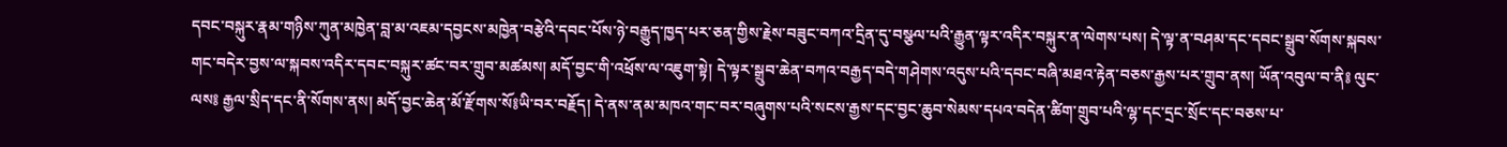དབང་བསྐུར་རྣམ་གཉིས་ཀུན་མཁྱེན་བླ་མ་འཇམ་དབྱངས་མཁྱེན་བརྩེའི་དབང་པོས་ཉེ་བརྒྱུད་ཁྱད་པར་ཅན་གྱིས་རྗེས་བཟུང་བཀའ་དྲིན་དུ་བསྩལ་པའི་རྒྱུན་ལྟར་འདིར་བསྐུར་ན་ལེགས་པས། དེ་ལྟ་ན་བཤམ་དང་དབང་སྒྲུབ་སོགས་སྐབས་གང་བདེར་བྱས་ལ་སྐབས་འདིར་དབང་བསྐུར་ཚང་བར་གྲུབ་མཚམས། མདོ་བྱང་གི་འཕྲོས་ལ་འཇུག་སྟེ། དེ་ལྟར་སྒྲུབ་ཆེན་བཀའ་བརྒྱད་བདེ་གཤེགས་འདུས་པའི་དབང་བཞི་མཐའ་རྟེན་བཅས་རྒྱས་པར་གྲུབ་ནས། ཡོན་འབུལ་བ་ནི༔ ལུང་ལས༔ རྒྱལ་སྲིད་དང་ནི་སོགས་ནས། མདོ་བྱང་ཆེན་མོ་རྫོགས་སོ༔ཡི་བར་བརྗོད། དེ་ནས་ནམ་མཁའ་གང་བར་བཞུགས་པའི་སངས་རྒྱས་དང་བྱང་ཆུབ་སེམས་དཔའ་བདེན་ཚིག་གྲུབ་པའི་ལྷ་དང་དྲང་སྲོང་དང་བཅས་པ་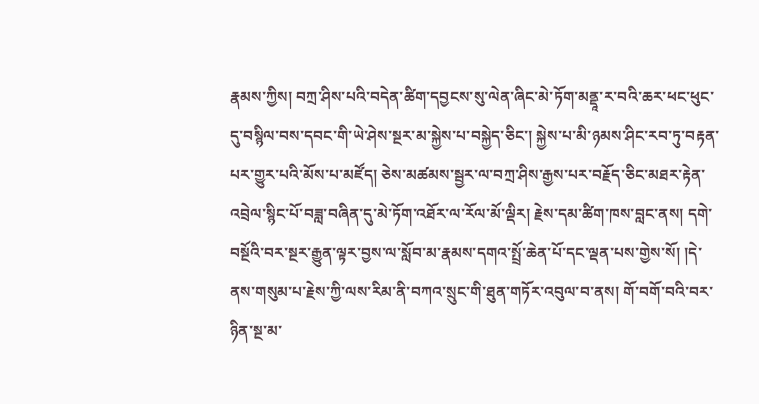རྣམས་ཀྱིས། བཀྲ་ཤིས་པའི་བདེན་ཚིག་དབྱངས་སུ་ལེན་ཞིང་མེ་ཏོག་མནྡཱ་ར་བའི་ཆར་ཕང་ཕུང་དུ་བསྙིལ་བས་དབང་གི་ཡེ་ཤེས་སྔར་མ་སྐྱེས་པ་བསྐྱེད་ཅིང་། སྐྱེས་པ་མི་ཉམས་ཤིང་རབ་ཏུ་བརྟན་པར་གྱུར་པའི་མོས་པ་མཛོད། ཅེས་མཚམས་སྦྱར་ལ་བཀྲ་ཤིས་རྒྱས་པར་བརྗོད་ཅིང་མཐར་རྟེན་འབྲེལ་སྙིང་པོ་བཟླ་བཞིན་དུ་མེ་ཏོག་འཐོར་ལ་རོལ་མོ་ལྡིར། རྗེས་དམ་ཚིག་ཁས་བླང་ནས། དགེ་བསྔོའི་བར་སྔར་རྒྱུན་ལྟར་བྱས་ལ་སློབ་མ་རྣམས་དགའ་སྤྲོ་ཆེན་པོ་དང་ལྡན་པས་གྱེས་སོ། །དེ་ནས་གསུམ་པ་རྗེས་ཀྱི་ལས་རིམ་ནི་བཀའ་སྲུང་གི་ཐུན་གཏོར་འབུལ་བ་ནས། གོ་བགོ་བའི་བར་ཉིན་སྔ་མ་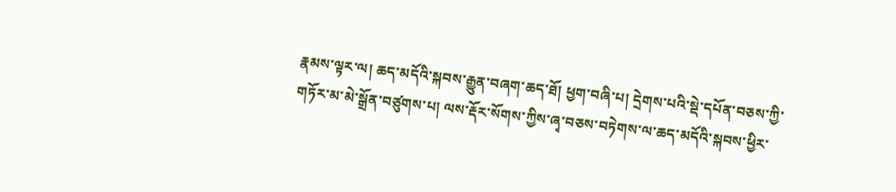རྣམས་ལྟར་ལ། ཆད་མདོའི་སྐབས་རྒྱུན་བཞག་ཆད་ཐོ། ཕྱག་བཞི་པ། དྲེགས་པའི་སྡེ་དཔོན་བཅས་ཀྱི་གཏོར་མ་མེ་སྒྲོན་བཙུགས་པ། ལས་རྡོར་སོགས་ཀྱིས་ཞྭ་བཅས་བཏེགས་ལ་ཆད་མདོའི་སྐབས་ཕྱིར་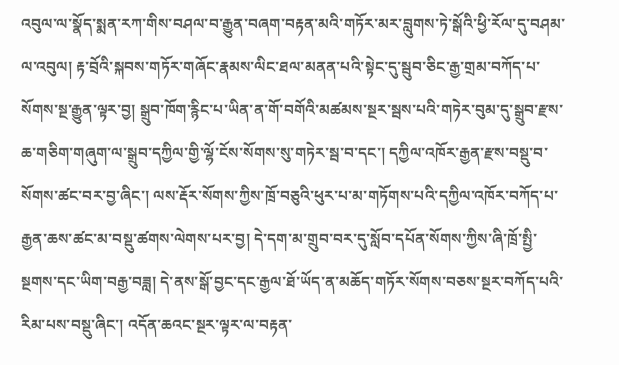འབུལ་ལ་སྣོད་སྨན་རཀ་གིས་བཤལ་བ་རྒྱུན་བཞག་བརྟན་མའི་གཏོར་མར་བླུགས་ཏེ་སྒོའི་ཕྱི་རོལ་དུ་བཤམ་ལ་འབུལ། རྟ་བྲོའི་སྐབས་གཏོར་གཞོང་རྣམས་ལིང་ཐལ་མནན་པའི་སྟེང་དུ་སྦུབ་ཅིང་རྒྱ་གྲམ་བཀོད་པ་སོགས་སྔ་རྒྱུན་ལྟར་བྱ། སྒྲུབ་ཁོག་རྙིང་པ་ཡིན་ན་གོ་བགོའི་མཚམས་སྔར་སྦས་པའི་གཏེར་བུམ་དུ་སྒྲུབ་རྫས་ཆ་གཅིག་གཞུག་ལ་སྒྲུབ་དཀྱིལ་གྱི་ལྷོ་ངོས་སོགས་སུ་གཏེར་སྦ་བ་དང་། དཀྱིལ་འཁོར་རྒྱན་རྫས་བསྡུ་བ་སོགས་ཚང་བར་བྱ་ཞིང་། ལས་རྡོར་སོགས་ཀྱིས་ཁྲོ་བཅུའི་ཕུར་པ་མ་གཏོགས་པའི་དཀྱིལ་འཁོར་བཀོད་པ་རྒྱན་ཆས་ཚང་མ་བསྡུ་ཚགས་ལེགས་པར་བྱ། དེ་དག་མ་གྲུབ་བར་དུ་སློབ་དཔོན་སོགས་ཀྱིས་ཞི་ཁྲོ་སྤྱི་སྔགས་དང་ཡིག་བརྒྱ་བཟླ། དེ་ནས་སྒོ་བྱང་དང་རྒྱལ་ཐོ་ཡོད་ན་མཆོད་གཏོར་སོགས་བཅས་སྔར་བཀོད་པའི་རིམ་པས་བསྡུ་ཞིང་། འདོན་ཆའང་སྔར་ལྟར་ལ་བརྟན་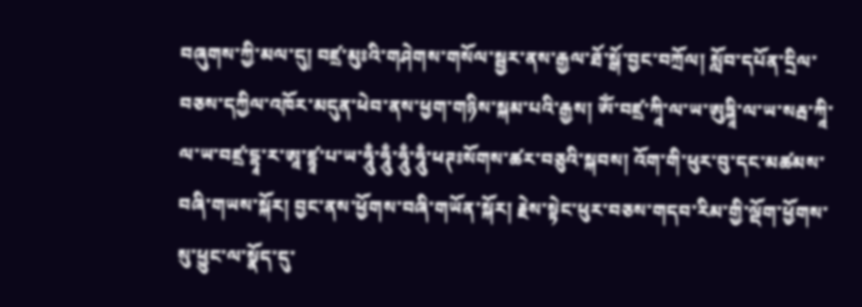བཞུགས་ཀྱི་མལ་དུ། བཛྲ་མུཿའི་གཤེགས་གསོལ་སྦྱར་ནས་རྒྱལ་ཐོ་སྒོ་བྱང་བཀྲོལ། སློབ་དཔོན་དྲིལ་བཅས་དཀྱིལ་འཁོར་མདུན་ཕེབ་ནས་ཕྱག་གཉིས་སྐམ་པའི་རྒྱས། ཨོཾ་བཛྲ་ཀཱི་ལ་ཡ་ཨུཏྐཱི་ལ་ཡ་སརྦ་ཀཱི་ལ་ཡ་བཛྲ་དྷཱ་ར་ཨཱ་ཛྙཱ་པ་ཡ་ཧཱུྃ་ཧཱུྃ་ཧཱུྃ་ཧཱུྃ་ཕཊཿསོགས་ཚར་བཅུའི་སྐབས། འོག་གི་ཕུར་བུ་དང་མཚམས་བཞི་གཡས་སྐོར། བྱང་ནས་ཕྱོགས་བཞི་གཡོན་སྐོར། རྗེས་སྟེང་ཕུར་བཅས་གདབ་རིམ་གྱི་ལྡོག་ཕྱོགས་སུ་ཕྱུང་ལ་སྣོད་དུ་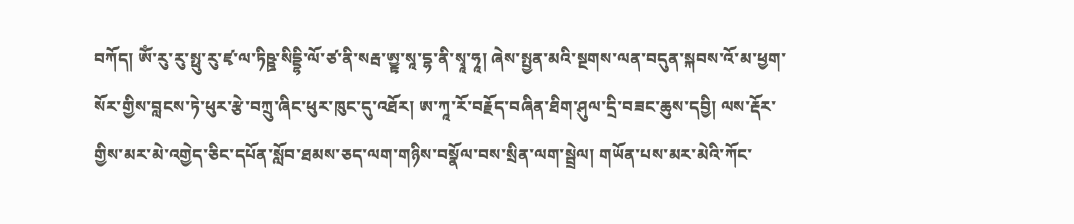བཀོད། ཨོཾ་རུ་རུ་སྥུ་རུ་ཛྭ་ལ་ཏིཥྛ་སིདྡྷི་ལོ་ཙ་ནི་སརྦ་ཨྱྟ་སཱ་དྷ་ནི་སྭཱ་ཧཱ། ཞེས་སྤྱན་མའི་སྔགས་ལན་བདུན་སྐབས་འོ་མ་ཕྱག་སོར་གྱིས་བླངས་ཏེ་ཕུར་རྩེ་བཀྲུ་ཞིང་ཕུར་ཁུང་དུ་འཐོར། ཨ་ཀཱ་རོ་བརྗོད་བཞིན་ཐིག་ཤུལ་དྲི་བཟང་ཆུས་དབྱི། ལས་རྡོར་གྱིས་མར་མེ་འགྱེད་ཅིང་དཔོན་སློབ་ཐམས་ཅད་ལག་གཉིས་བསྣོལ་བས་སྲིན་ལག་སྦྲེལ། གཡོན་པས་མར་མེའི་ཀོང་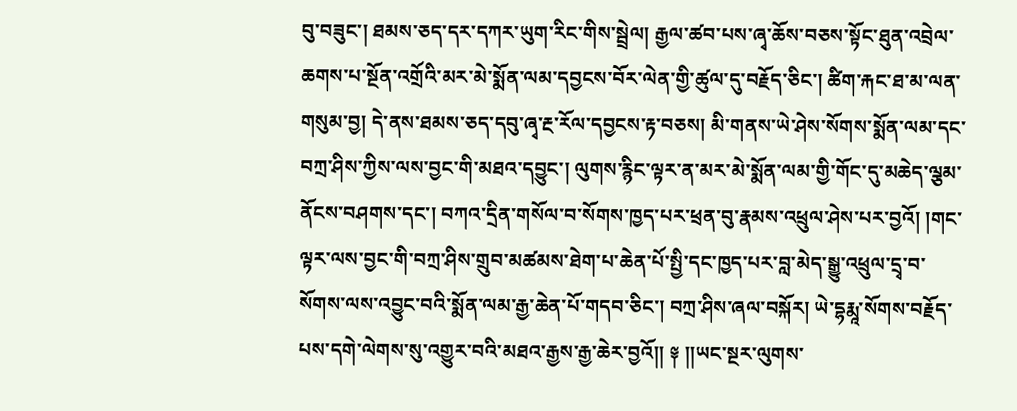བུ་བཟུང་། ཐམས་ཅད་དར་དཀར་ཡུག་རིང་གིས་སྦྲེལ། རྒྱལ་ཚབ་པས་ཞྭ་ཆོས་བཅས་སྟོང་ཐུན་འབྲེལ་ཆགས་པ་སྔོན་འགྲོའི་མར་མེ་སྨོན་ལམ་དབྱངས་བོར་ལེན་གྱི་ཚུལ་དུ་བརྗོད་ཅིང་། ཚིག་རྐང་ཐ་མ་ལན་གསུམ་བྱ། དེ་ནས་ཐམས་ཅད་དབུ་ཞྭ་རྔ་རོལ་དབྱངས་རྟ་བཅས། མི་གནས་ཡེ་ཤེས་སོགས་སྨོན་ལམ་དང་བཀྲ་ཤིས་ཀྱིས་ལས་བྱང་གི་མཐའ་དབྱུང་། ལུགས་རྙིང་ལྟར་ན་མར་མེ་སྨོན་ལམ་གྱི་གོང་དུ་མཆེད་ལྕམ་ནོངས་བཤགས་དང་། བཀའ་དྲིན་གསོལ་བ་སོགས་ཁྱད་པར་ཕྲན་བུ་རྣམས་འཕྲུལ་ཤེས་པར་བྱའོ། །གང་ལྟར་ལས་བྱང་གི་བཀྲ་ཤིས་གྲུབ་མཚམས་ཐེག་པ་ཆེན་པོ་སྤྱི་དང་ཁྱད་པར་བླ་མེད་སྒྱུ་འཕྲུལ་དྲྭ་བ་སོགས་ལས་འབྱུང་བའི་སྨོན་ལམ་རྒྱ་ཆེན་པོ་གདབ་ཅིང་། བཀྲ་ཤིས་ཞལ་བསྐོར། ཡེ་དྷརྨཱ་སོགས་བརྗོད་པས་དགེ་ལེགས་སུ་འགྱུར་བའི་མཐའ་རྒྱས་རྒྱ་ཆེར་བྱའོ།། ༈ །།ཡང་སྔར་ལུགས་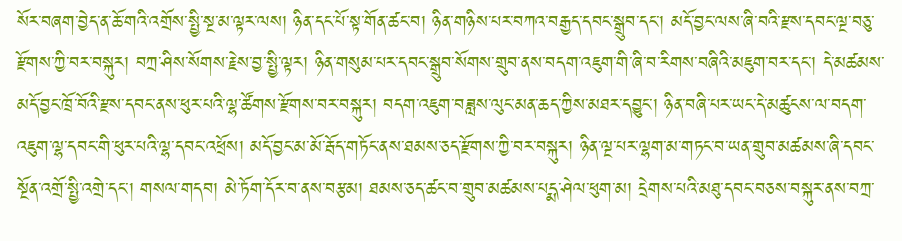སོར་བཞག་བྱེད་ན་ཆོ་གའི་འགྲོས་སྤྱི་སྔ་མ་ལྟར་ལས། ཉིན་དང་པོ་སྟ་གོན་ཚང་བ། ཉིན་གཉིས་པར་བཀའ་བརྒྱད་དབང་སྒྲུབ་དང་། མདོ་བྱང་ལས་ཞི་བའི་རྫས་དབང་ལྔ་བཅུ་རྫོགས་ཀྱི་བར་བསྐུར། བཀྲ་ཤིས་སོགས་རྗེས་བྱ་སྤྱི་ལྟར། ཉིན་གསུམ་པར་དབང་སྒྲུབ་སོགས་གྲུབ་ནས་བདག་འཇུག་གི་ཞི་བ་རིགས་བཞིའི་མཇུག་བར་དང་། དེ་མཚམས་མདོ་བྱང་ཁྲོ་བོའི་རྫས་དབང་ནས་ཕུར་པའི་ལྷ་ཚོགས་རྫོགས་བར་བསྐུར། བདག་འཇུག་བཟླས་ལུང་མན་ཆད་ཀྱིས་མཐར་དབྱུང་། ཉིན་བཞི་པར་ཡང་དེ་མཚུངས་ལ་བདག་འཇུག་ལྷ་དབང་གི་ཕུར་པའི་ལྷ་དབང་འཕྲོས། མདོ་བྱང་མ་མོ་རྦོད་གཏོང་ནས་ཐམས་ཅད་རྫོགས་ཀྱི་བར་བསྐུར། ཉིན་ལྔ་པར་ལྷག་མ་གཏང་བ་ཡན་གྲུབ་མཚམས་ཞི་དབང་སྔོན་འགྲོ་སྤྱི་འགྲེ་དང་། གསལ་གདབ། མེ་ཏོག་དོར་བ་ནས་བརྩམ། ཐམས་ཅད་ཚང་བ་གྲུབ་མཚམས་པདྨ་ཤེལ་ཕུག་མ། དྲེགས་པའི་མཐུ་དབང་བཅས་བསྐུར་ནས་བཀྲ་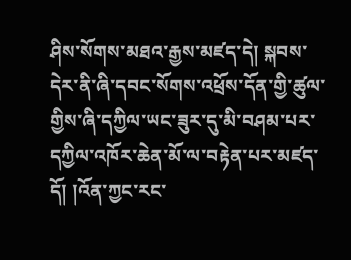ཤིས་སོགས་མཐའ་རྒྱས་མཛད་དེ། སྐབས་དེར་ནི་ཞི་དབང་སོགས་འཕྲོས་དོན་གྱི་ཚུལ་གྱིས་ཞི་དཀྱིལ་ཡང་ཟུར་དུ་མི་བཤམ་པར་དཀྱིལ་འཁོར་ཆེན་མོ་ལ་བརྟེན་པར་མཛད་དོ། །འོན་ཀྱང་རང་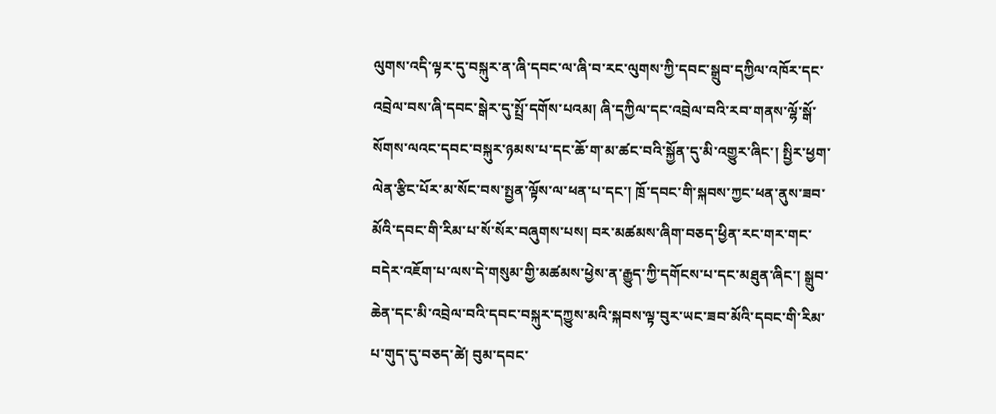ལུགས་འདི་ལྟར་དུ་བསྐུར་ན་ཞི་དབང་ལ་ཞི་བ་རང་ལུགས་ཀྱི་དབང་སྒྲུབ་དཀྱིལ་འཁོར་དང་འབྲེལ་བས་ཞི་དབང་སྒེར་དུ་སྤྲོ་དགོས་པའམ། ཞི་དཀྱིལ་དང་འབྲེལ་བའི་རབ་གནས་ལྷོ་སྒོ་སོགས་ལའང་དབང་བསྐུར་ཉམས་པ་དང་ཆོ་ག་མ་ཚང་བའི་སྐྱོན་དུ་མི་འགྱུར་ཞིང་། སྤྱིར་ཕྱག་ལེན་རྩིང་པོར་མ་སོང་བས་སྤྱན་ལྟོས་ལ་ཕན་པ་དང་། ཁྲོ་དབང་གི་སྐབས་ཀྱང་ཕན་ནུས་ཟབ་མོའི་དབང་གི་རིམ་པ་སོ་སོར་བཞུགས་པས། བར་མཚམས་ཞིག་བཅད་ཕྱིན་རང་གར་གང་བདེར་འཇོག་པ་ལས་དེ་གསུམ་གྱི་མཚམས་ཕྱེས་ན་རྒྱུད་ཀྱི་དགོངས་པ་དང་མཐུན་ཞིང་། སྒྲུབ་ཆེན་དང་མི་འབྲེལ་བའི་དབང་བསྐུར་དཀྱུས་མའི་སྐབས་ལྟ་བུར་ཡང་ཟབ་མོའི་དབང་གི་རིམ་པ་གུད་དུ་བཅད་ཚེ། བུམ་དབང་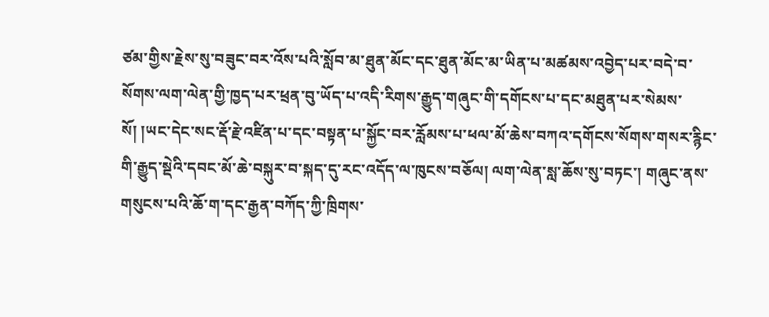ཙམ་གྱིས་རྗེས་སུ་བཟུང་བར་འོས་པའི་སློབ་མ་ཐུན་མོང་དང་ཐུན་མོང་མ་ཡིན་པ་མཚམས་འབྱེད་པར་བདེ་བ་སོགས་ལག་ལེན་གྱི་ཁྱད་པར་ཕྲན་བུ་ཡོད་པ་འདི་རིགས་རྒྱུད་གཞུང་གི་དགོངས་པ་དང་མཐུན་པར་སེམས་སོ། །ཡང་དེང་སང་རྡོ་རྗེ་འཛིན་པ་དང་བསྟན་པ་སྐྱོང་བར་རློམས་པ་ཕལ་མོ་ཆེས་བཀའ་དགོངས་སོགས་གསར་རྙིང་གི་རྒྱུད་སྡེའི་དབང་མོ་ཆེ་བསྐུར་བ་སྐད་དུ་རང་འདོད་ལ་ཁུངས་བཅོལ། ལག་ལེན་སླ་ཆོས་སུ་བཏང་། གཞུང་ནས་གསུངས་པའི་ཆོ་ག་དང་རྒྱན་བཀོད་ཀྱི་ཁྲིགས་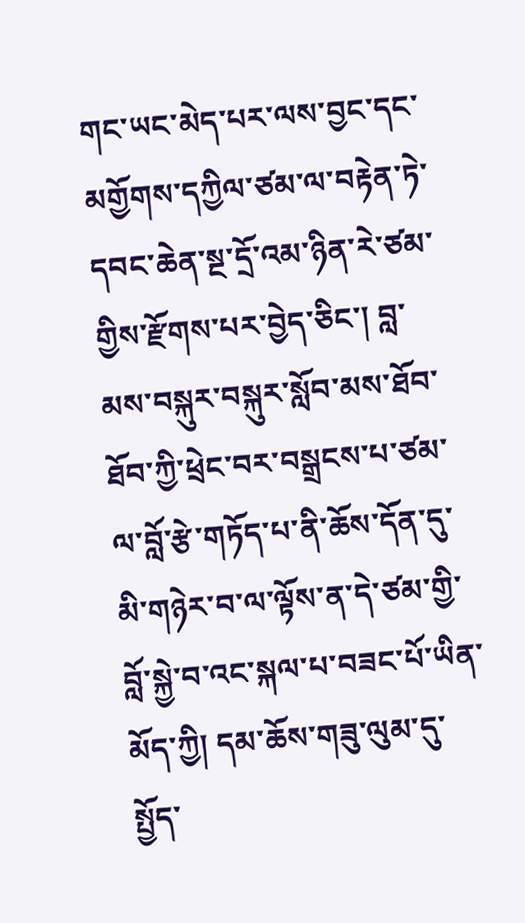གང་ཡང་མེད་པར་ལས་བྱང་དང་མགྱོགས་དཀྱིལ་ཙམ་ལ་བརྟེན་ཏེ་དབང་ཆེན་སྔ་དྲོ་འམ་ཉིན་རེ་ཙམ་གྱིས་རྫོགས་པར་བྱེད་ཅིང་། བླ་མས་བསྐུར་བསྐུར་སློབ་མས་ཐོབ་ཐོབ་ཀྱི་ཕྲེང་བར་བསྒྲངས་པ་ཙམ་ལ་བློ་རྩེ་གཏོད་པ་ནི་ཆོས་དོན་དུ་མི་གཉེར་བ་ལ་ལྟོས་ན་དེ་ཙམ་གྱི་བློ་སྐྱེ་བ་འང་སྐལ་པ་བཟང་པོ་ཡིན་མོད་ཀྱི། དམ་ཆོས་གཟུ་ལུམ་དུ་སྤྱོད་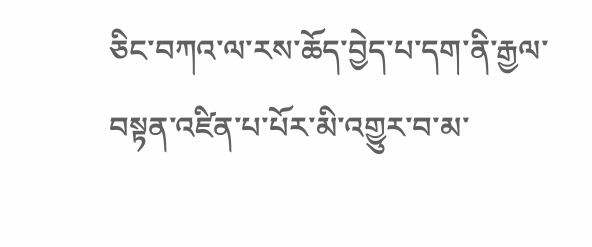ཅིང་བཀའ་ལ་རས་ཆོད་བྱེད་པ་དག་ནི་རྒྱལ་བསྟན་འཛིན་པ་པོར་མི་འགྱུར་བ་མ་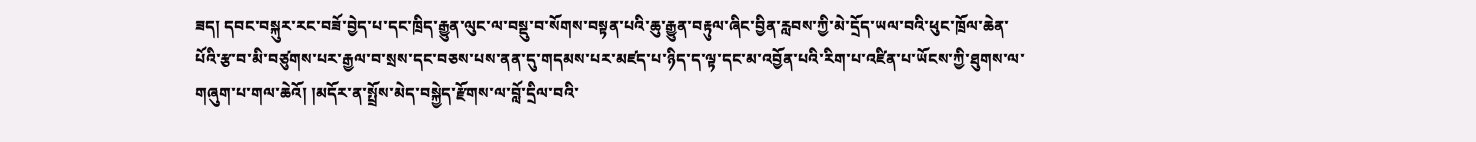ཟད། དབང་བསྐུར་རང་བཟོ་བྱེད་པ་དང་ཁྲིད་རྒྱུན་ལུང་ལ་བསྡུ་བ་སོགས་བསྟན་པའི་ཆུ་རྒྱུན་བརྟུལ་ཞིང་བྱིན་རླབས་ཀྱི་མེ་དྲོད་ཡལ་བའི་ཕུང་ཁྲོལ་ཆེན་པོའི་རྩ་བ་མི་བཙུགས་པར་རྒྱལ་བ་སྲས་དང་བཅས་པས་ནན་དུ་གདམས་པར་མཛད་པ་ཉིད་ད་ལྟ་དང་མ་འབྱོན་པའི་རིག་པ་འཛིན་པ་ཡོངས་ཀྱི་ཐུགས་ལ་གཞུག་པ་གལ་ཆེའོ། །མདོར་ན་སྤྲོས་མེད་བསྐྱེད་རྫོགས་ལ་བློ་དྲིལ་བའི་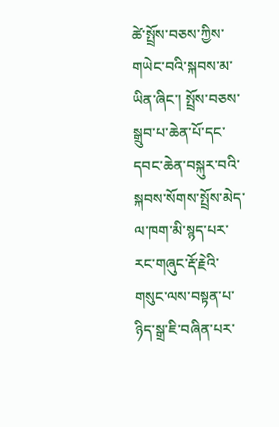ཚེ་སྤྲོས་བཅས་ཀྱིས་གཡེང་བའི་སྐབས་མ་ཡིན་ཞིང་། སྤྲོས་བཅས་སྒྲུབ་པ་ཆེན་པོ་དང་དབང་ཆེན་བསྐུར་བའི་སྐབས་སོགས་སྤྲོས་མེད་ལ་ཁག་མི་སྙད་པར་རང་གཞུང་རྡོ་རྗེའི་གསུང་ལས་བསྟན་པ་ཉིད་སྒྲ་ཇི་བཞིན་པར་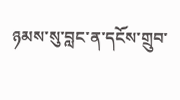ཉམས་སུ་བླང་ན་དངོས་གྲུབ་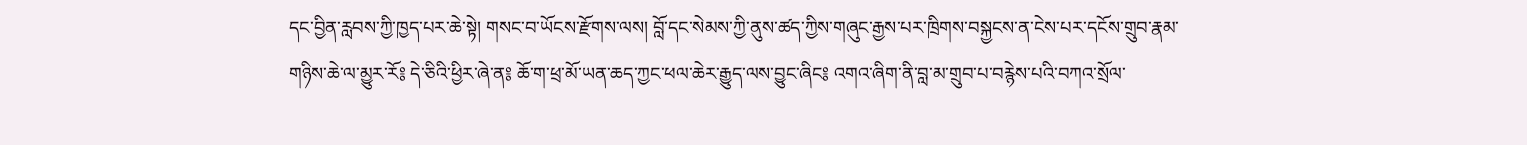དང་བྱིན་རླབས་ཀྱི་ཁྱད་པར་ཆེ་སྟེ། གསང་བ་ཡོངས་རྫོགས་ལས། བློ་དང་སེམས་ཀྱི་ནུས་ཚད་ཀྱིས་གཞུང་རྒྱས་པར་ཁྲིགས་བསྐྱངས་ན་ངེས་པར་དངོས་གྲུབ་རྣམ་གཉིས་ཆེ་ལ་མྱུར་རོ༔ དེ་ཅིའི་ཕྱིར་ཞེ་ན༔ ཆོ་ག་ཕྲ་མོ་ཡན་ཆད་ཀྱང་ཕལ་ཆེར་རྒྱུད་ལས་བྱུང་ཞིང༔ འགའ་ཞིག་ནི་བླ་མ་གྲུབ་པ་བརྙེས་པའི་བཀའ་སྲོལ་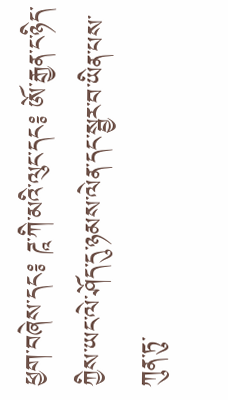ཕྱག་བཞེས་དང༔ ཌཱ་ཀི་མའི་ལུང་དང༔ ཨོ་རྒྱན་ང་ཉིད་ཀྱིས་ཡང་ལེ་ཤོད་དུ་ཉམས་ལེན་དང་སྦྱར་བ་ཡིན་པས་ཀུན་ཏུ་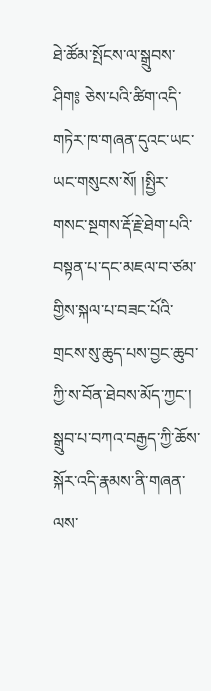ཐེ་ཚོམ་སྤོངས་ལ་སྒྲུབས་ཤིག༔ ཅེས་པའི་ཚིག་འདི་གཏེར་ཁ་གཞན་དུའང་ཡང་ཡང་གསུངས་སོ། །སྤྱིར་གསང་སྔགས་རྡོ་རྗེ་ཐེག་པའི་བསྟན་པ་དང་མཇལ་བ་ཙམ་གྱིས་སྐལ་པ་བཟང་པོའི་གྲངས་སུ་ཆུད་པས་བྱང་ཆུབ་ཀྱི་ས་བོན་ཐེབས་མོད་ཀྱང་། སྒྲུབ་པ་བཀའ་བརྒྱད་ཀྱི་ཆོས་སྐོར་འདི་རྣམས་ནི་གཞན་ལས་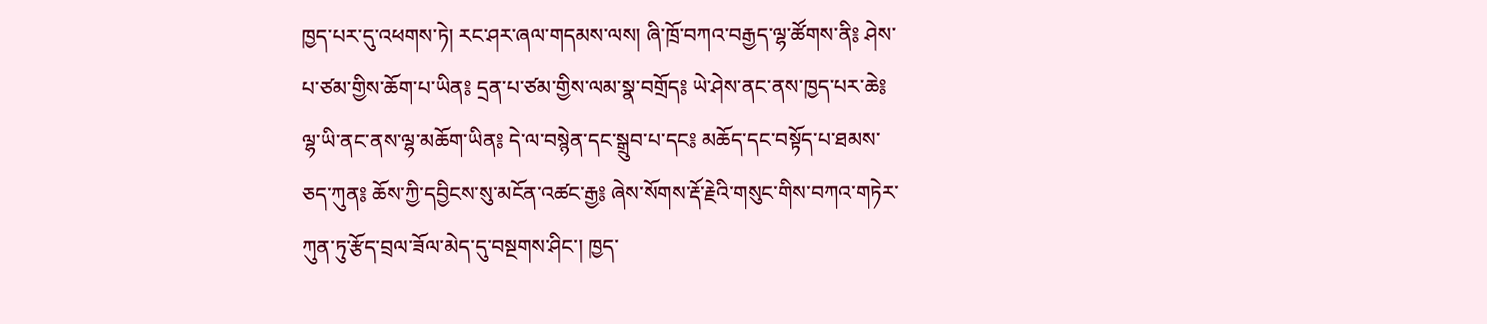ཁྱད་པར་དུ་འཕགས་ཏེ། རང་ཤར་ཞལ་གདམས་ལས། ཞི་ཁྲོ་བཀའ་བརྒྱད་ལྷ་ཚོགས་ནི༔ ཤེས་པ་ཙམ་གྱིས་ཆོག་པ་ཡིན༔ དྲན་པ་ཙམ་གྱིས་ལམ་སྣ་བགྲོད༔ ཡེ་ཤེས་ནང་ནས་ཁྱད་པར་ཆེ༔ ལྷ་ཡི་ནང་ནས་ལྷ་མཆོག་ཡིན༔ དེ་ལ་བསྙེན་དང་སྒྲུབ་པ་དང༔ མཆོད་དང་བསྟོད་པ་ཐམས་ཅད་ཀུན༔ ཆོས་ཀྱི་དབྱིངས་སུ་མངོན་འཚང་རྒྱ༔ ཞེས་སོགས་རྡོ་རྗེའི་གསུང་གིས་བཀའ་གཏེར་ཀུན་ཏུ་རྩོད་བྲལ་ཟོལ་མེད་དུ་བསྔགས་ཤིང་། ཁྱད་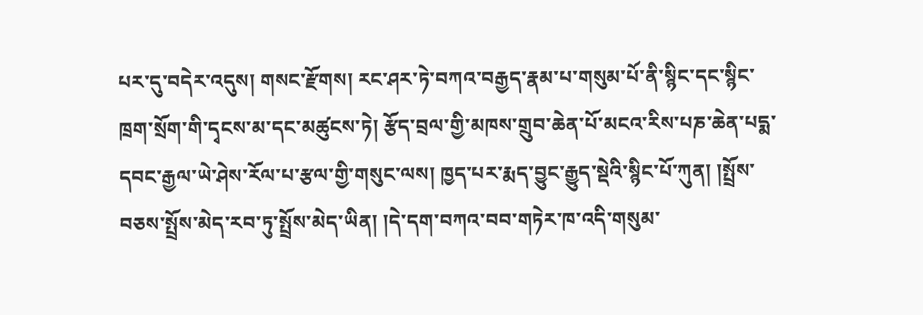པར་དུ་བདེར་འདུས། གསང་རྫོགས། རང་ཤར་ཏེ་བཀའ་བརྒྱད་རྣམ་པ་གསུམ་པོ་ནི་སྙིང་དང་སྙིང་ཁྲག་སྲོག་གི་དྭངས་མ་དང་མཚུངས་ཏེ། རྩོད་བྲལ་གྱི་མཁས་གྲུབ་ཆེན་པོ་མངའ་རིས་པཎ་ཆེན་པདྨ་དབང་རྒྱལ་ཡེ་ཤེས་རོལ་པ་རྩལ་གྱི་གསུང་ལས། ཁྱད་པར་རྨད་བྱུང་རྒྱུད་སྡེའི་སྙིང་པོ་ཀུན། །སྤྲོས་བཅས་སྤྲོས་མེད་རབ་ཏུ་སྤྲོས་མེད་ཡིན། །དེ་དག་བཀའ་བབ་གཏེར་ཁ་འདི་གསུམ་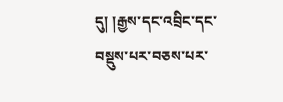དུ། །རྒྱས་དང་འབྲིང་དང་བསྡུས་པར་བཅས་པར་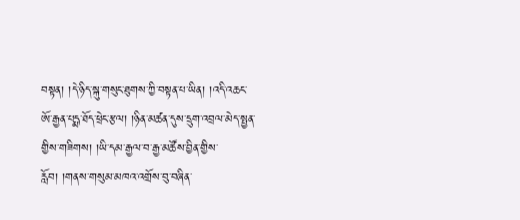བསྟན། །དེ་ཉིད་སྐུ་གསུང་ཐུགས་ཀྱི་བསྟན་པ་ཡིན། །འདི་འཆང་ཨོ་རྒྱན་པདྨ་ཐོད་ཕྲེང་རྩལ། །ཉིན་མཚན་དུས་དྲུག་འབྲལ་མེད་སྤྱན་གྱིས་གཟིགས། །ཡི་དམ་རྒྱལ་བ་རྒྱ་མཚོས་བྱིན་གྱིས་རློབ། །གནས་གསུམ་མཁའ་འགྲོས་བུ་བཞིན་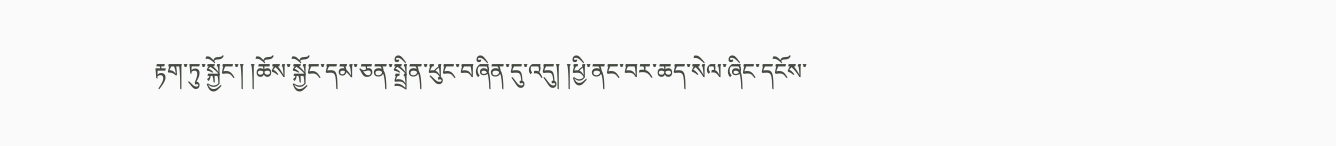རྟག་ཏུ་སྐྱོང་། །ཆོས་སྐྱོང་དམ་ཅན་སྤྲིན་ཕུང་བཞིན་དུ་འདུ། །ཕྱི་ནང་བར་ཆད་སེལ་ཞིང་དངོས་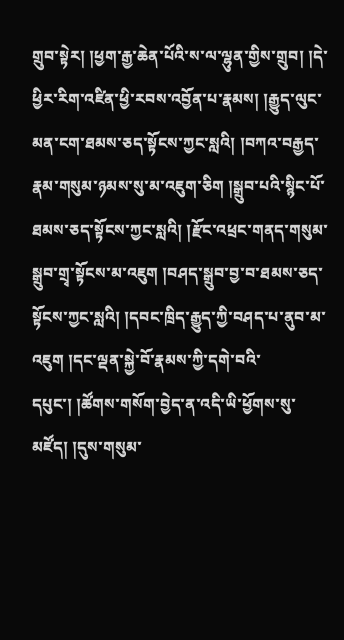གྲུབ་སྟེར། །ཕྱག་རྒྱ་ཆེན་པོའི་ས་ལ་ལྷུན་གྱིས་གྲུབ། །དེ་ཕྱིར་རིག་འཛིན་ཕྱི་རབས་འབྱོན་པ་རྣམས། །རྒྱུད་ལུང་མན་ངག་ཐམས་ཅད་སྟོངས་ཀྱང་སླའི། །བཀའ་བརྒྱད་རྣམ་གསུམ་ཉམས་སུ་མ་འཇུག་ཅིག །སྒྲུབ་པའི་སྙིང་པོ་ཐམས་ཅད་སྟོངས་ཀྱང་སླའི། །རྫོང་འཕྲང་གནད་གསུམ་སྒྲུབ་གྲྭ་སྟོངས་མ་འཇུག །བཤད་སྒྲུབ་བྱ་བ་ཐམས་ཅད་སྟོངས་ཀྱང་སླའི། །དབང་ཁྲིད་རྒྱུད་ཀྱི་བཤད་པ་ནུབ་མ་འཇུག །དང་ལྡན་སྐྱེ་བོ་རྣམས་ཀྱི་དགེ་བའི་དཔུང་། །ཚོགས་གསོག་བྱེད་ན་འདི་ཡི་ཕྱོགས་སུ་མཛོད། །དུས་གསུམ་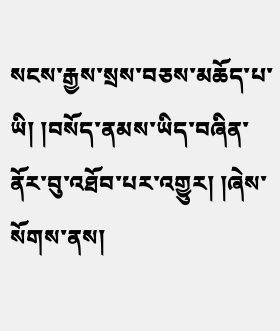སངས་རྒྱས་སྲས་བཅས་མཆོད་པ་ཡི། །བསོད་ནམས་ཡིད་བཞིན་ནོར་བུ་འཐོབ་པར་འགྱུར། །ཞེས་སོགས་ནས།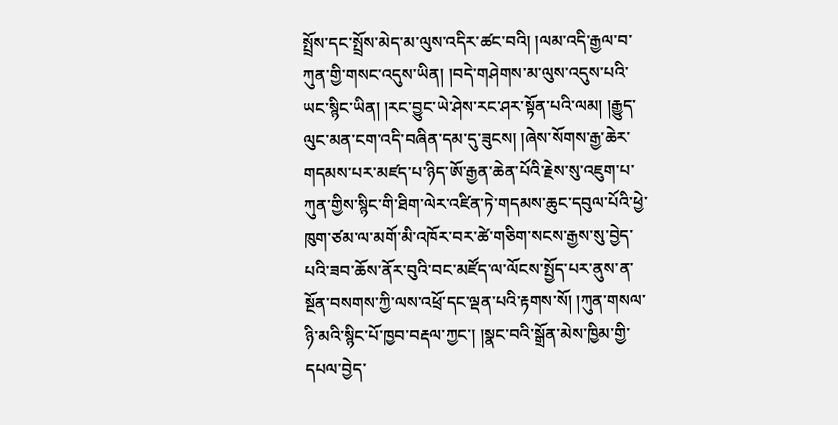སྤྲོས་དང་སྤྲོས་མེད་མ་ལུས་འདིར་ཚང་བའི། །ལམ་འདི་རྒྱལ་བ་ཀུན་གྱི་གསང་འདུས་ཡིན། །བདེ་གཤེགས་མ་ལུས་འདུས་པའི་ཡང་སྙིང་ཡིན། །རང་བྱུང་ཡེ་ཤེས་རང་ཤར་སྟོན་པའི་ལམ། །རྒྱུད་ལུང་མན་ངག་འདི་བཞིན་དམ་དུ་ཟུངས། །ཞེས་སོགས་རྒྱ་ཆེར་གདམས་པར་མཛད་པ་ཉིད་ཨོ་རྒྱན་ཆེན་པོའི་རྗེས་སུ་འཇུག་པ་ཀུན་གྱིས་སྙིང་གི་ཐིག་ལེར་འཛིན་ཏེ་གདམས་ཆུང་དབུལ་པོའི་ཕྱེ་ཁུག་ཙམ་ལ་མགོ་མི་འཁོར་བར་ཚེ་གཅིག་སངས་རྒྱས་སུ་བྱེད་པའི་ཟབ་ཆོས་ནོར་བུའི་བང་མཛོད་ལ་ལོངས་སྤྱོད་པར་ནུས་ན་སྔོན་བསགས་ཀྱི་ལས་འཕྲོ་དང་ལྡན་པའི་རྟགས་སོ། །ཀུན་གསལ་ཉི་མའི་སྙིང་པོ་ཁྱབ་བརྡལ་ཀྱང་། །སྣང་བའི་སྒྲོན་མེས་ཁྱིམ་གྱི་དཔལ་བྱེད་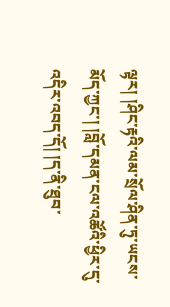ལྟར། །ཤིང་རྟའི་ལམ་སྲོལ་ཤིན་ཏུ་ཡངས་མོད་ཀྱང་། །བློ་དམན་ངལ་འཚོའི་ཕྱིར་དུ་འདིར་འབད་དོ། །ད་ནི་ཐུབ་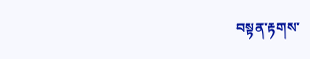བསྟན་རྟགས་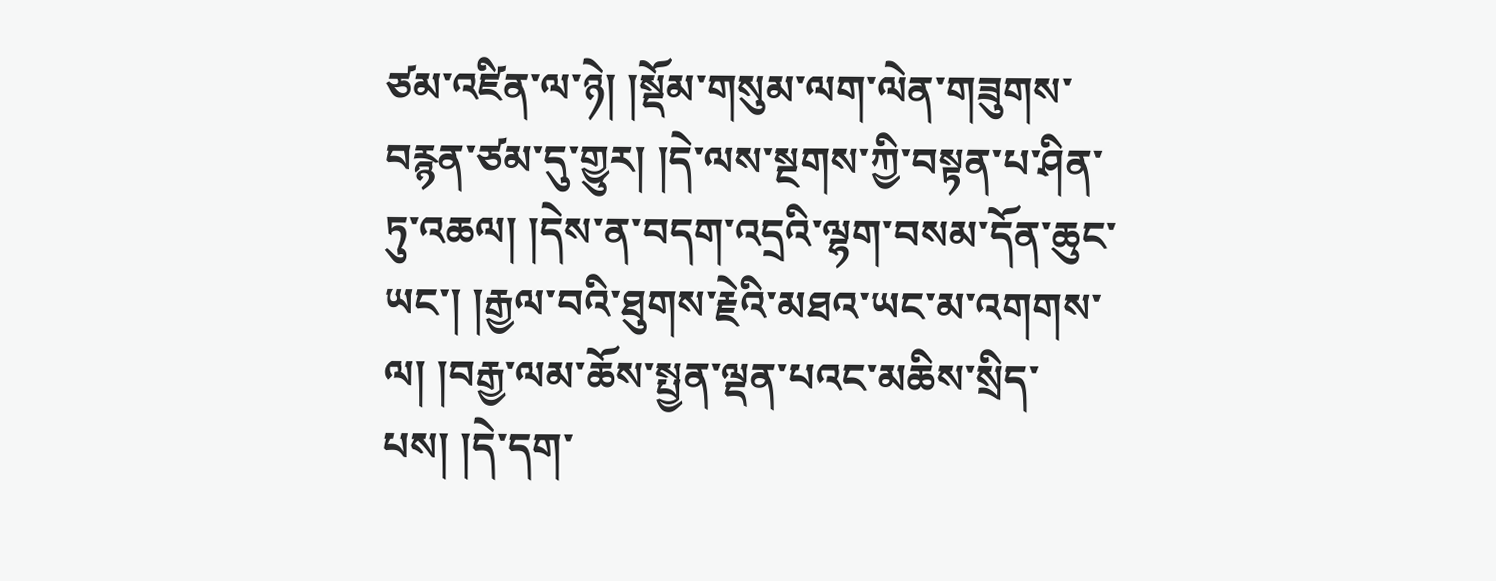ཙམ་འཛིན་ལ་ཉེ། །སྡོམ་གསུམ་ལག་ལེན་གཟུགས་བརྙན་ཙམ་དུ་གྱུར། །དེ་ལས་སྔགས་ཀྱི་བསྟན་པ་ཤིན་ཏུ་འཆལ། །དེས་ན་བདག་འདྲའི་ལྷག་བསམ་དོན་ཆུང་ཡང་། །རྒྱལ་བའི་ཐུགས་རྗེའི་མཐའ་ཡང་མ་འགགས་ལ། །བརྒྱ་ལམ་ཆོས་སྤྱན་ལྡན་པའང་མཆིས་སྲིད་པས། །དེ་དག་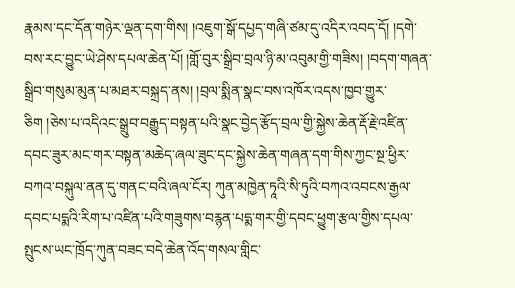རྣམས་དང་དོན་གཉེར་ལྡན་དག་གིས། །འཇུག་སྒོ་དཔྱད་གཞི་ཙམ་དུ་འདིར་འབད་དོ། །དགེ་བས་རང་བྱུང་ཡེ་ཤེས་དཔལ་ཆེན་པོ། །གློ་བུར་སྒྲིབ་བྲལ་ཉི་མ་འབུམ་གྱི་གཟིས། །བདག་གཞན་སྒྲིབ་གསུམ་མུན་པ་མཐར་བསྐྲད་ནས། །བྲལ་སྨིན་སྣང་བས་འཁོར་འདས་ཁྱབ་གྱུར་ཅིག །ཅེས་པ་འདིའང་སྒྲུབ་བརྒྱུད་བསྟན་པའི་སྣང་བྱེད་རྩོད་བྲལ་གྱི་སྐྱེས་ཆེན་རྡོ་རྗེ་འཛིན་དབང་ཟུར་མང་གར་བསྟན་མཆེད་ཞལ་ཟུང་དང་སྐྱེས་ཆེན་གཞན་དག་གིས་ཀྱང་སྔ་ཕྱིར་བཀའ་བསྐུལ་ནན་དུ་གནང་བའི་ཞལ་ངོར། ཀུན་མཁྱེན་ཏཱའི་སི་ཏུའི་བཀའ་འབངས་རྒྱལ་དབང་པདྨའི་རིག་པ་འཛིན་པའི་གཟུགས་བརྙན་པདྨ་གར་གྱི་དབང་ཕྱུག་རྩལ་གྱིས་དཔལ་སྤུངས་ཡང་ཁྲོད་ཀུན་བཟང་བདེ་ཆེན་འོད་གསལ་གླིང་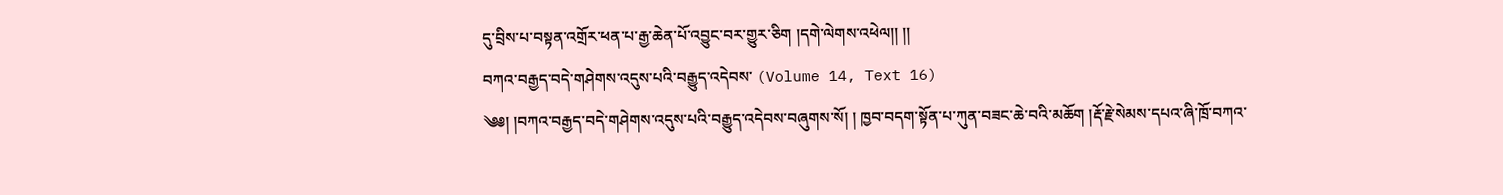དུ་བྲིས་པ་བསྟན་འགྲོར་ཕན་པ་རྒྱ་ཆེན་པོ་འབྱུང་བར་གྱུར་ཅིག །དགེ་ལེགས་འཕེལ།། །།
བཀའ་བརྒྱད་བདེ་གཤེགས་འདུས་པའི་བརྒྱུད་འདེབས་ (Volume 14, Text 16)
༄༅། །བཀའ་བརྒྱད་བདེ་གཤེགས་འདུས་པའི་བརྒྱུད་འདེབས་བཞུགས་སོ། ། ཁྱབ་བདག་སྟོན་པ་ཀུན་བཟང་ཆེ་བའི་མཆོག །རྡོ་རྗེ་སེམས་དཔའ་ཞི་ཁྲོ་བཀའ་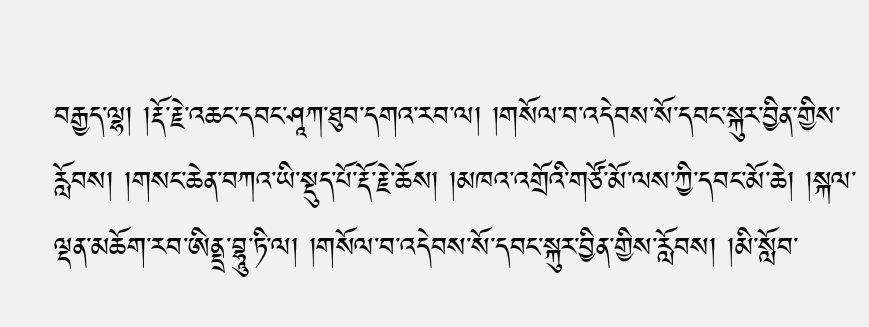བརྒྱད་ལྷ། །རྡོ་རྗེ་འཆང་དབང་ཤཱཀ་ཐུབ་དགའ་རབ་ལ། །གསོལ་བ་འདེབས་སོ་དབང་སྐུར་བྱིན་གྱིས་རློབས། །གསང་ཆེན་བཀའ་ཡི་སྡུད་པོ་རྡོ་རྗེ་ཆོས། །མཁའ་འགྲོའི་གཙོ་མོ་ལས་ཀྱི་དབང་མོ་ཆེ། །སྐལ་ལྡན་མཆོག་རབ་ཨིནྡྲ་བྷཱུ་ཏི་ལ། །གསོལ་བ་འདེབས་སོ་དབང་སྐུར་བྱིན་གྱིས་རློབས། །མི་སློབ་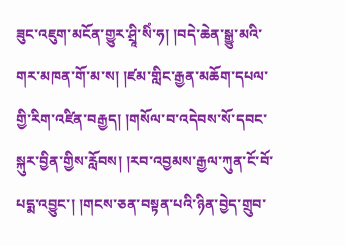ཟུང་འཇུག་མངོན་གྱུར་ཤྲཱི་སིཾ་ཧ། །བདེ་ཆེན་སྒྱུ་མའི་གར་མཁན་གོ་མ་ས། །ཛམ་གླིང་རྒྱན་མཆོག་དཔལ་གྱི་རིག་འཛིན་བརྒྱད། །གསོལ་བ་འདེབས་སོ་དབང་སྐུར་བྱིན་གྱིས་རློབས། །རབ་འབྱམས་རྒྱལ་ཀུན་ངོ་བོ་པདྨ་འབྱུང་། །གངས་ཅན་བསྟན་པའི་ཉིན་བྱེད་གྲུབ་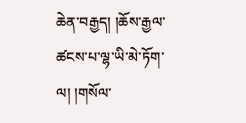ཆེན་བརྒྱད། །ཆོས་རྒྱལ་ཚངས་པ་ལྷ་ཡི་མེ་ཏོག་ལ། །གསོལ་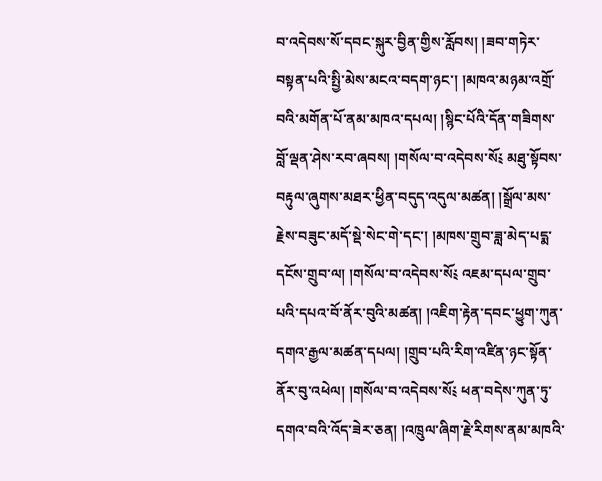བ་འདེབས་སོ་དབང་སྐུར་བྱིན་གྱིས་རློབས། །ཟབ་གཏེར་བསྟན་པའི་སྤྱི་མེས་མངའ་བདག་ཉང་། །མཁའ་མཉམ་འགྲོ་བའི་མགོན་པོ་ནམ་མཁའ་དཔལ། །སྙིང་པོའི་དོན་གཟིགས་བློ་ལྡན་ཤེས་རབ་ཞབས། །གསོལ་བ་འདེབས་སོ༴ མཐུ་སྟོབས་བརྟུལ་ཞུགས་མཐར་ཕྱིན་བདུད་འདུལ་མཚན། །སྒྲོལ་མས་རྗེས་བཟུང་མདོ་སྡེ་སེང་གེ་དང་། །མཁས་གྲུབ་ཟླ་མེད་པདྨ་དངོས་གྲུབ་ལ། །གསོལ་བ་འདེབས་སོ༴ འཇམ་དཔལ་གྲུབ་པའི་དཔའ་བོ་ནོར་བུའི་མཚན། །འཇིག་རྟེན་དབང་ཕྱུག་ཀུན་དགའ་རྒྱལ་མཚན་དཔལ། །གྲུབ་པའི་རིག་འཛིན་ཉང་སྟོན་ནོར་བུ་འཕེལ། །གསོལ་བ་འདེབས་སོ༴ ཕན་བདེས་ཀུན་ཏུ་དགའ་བའི་འོད་ཟེར་ཅན། །འཁྲུལ་ཞིག་རྗེ་རིགས་ནམ་མཁའི་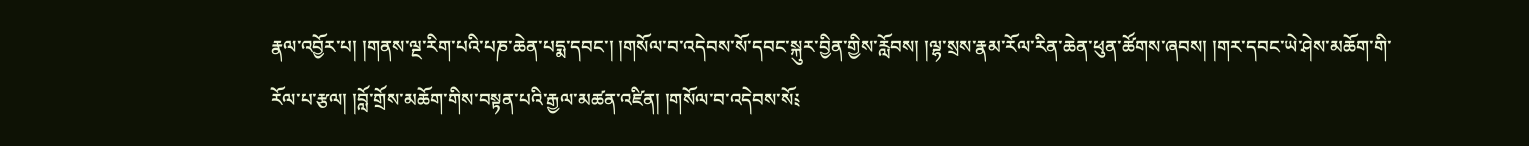རྣལ་འབྱོར་པ། །གནས་ལྔ་རིག་པའི་པཎ་ཆེན་པདྨ་དབང་། །གསོལ་བ་འདེབས་སོ་དབང་སྐུར་བྱིན་གྱིས་རློབས། །ལྷ་སྲས་རྣམ་རོལ་རིན་ཆེན་ཕུན་ཚོགས་ཞབས། །གར་དབང་ཡེ་ཤེས་མཆོག་གི་རོལ་པ་རྩལ། །བློ་གྲོས་མཆོག་གིས་བསྟན་པའི་རྒྱལ་མཚན་འཛིན། །གསོལ་བ་འདེབས་སོ༴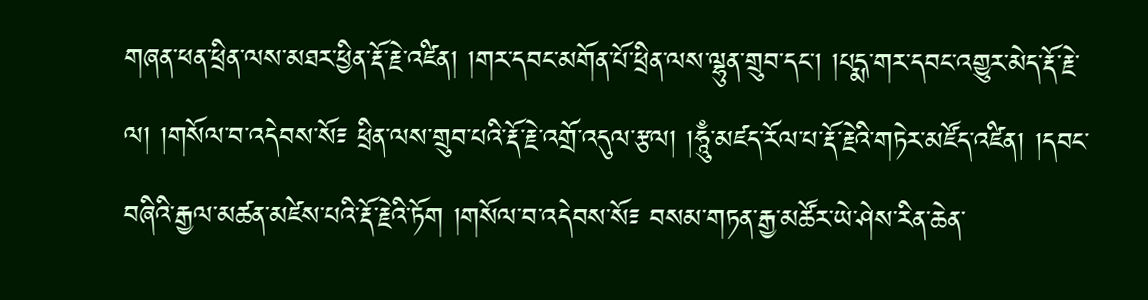གཞན་ཕན་ཕྲིན་ལས་མཐར་ཕྱིན་རྡོ་རྗེ་འཛིན། །གར་དབང་མགོན་པོ་ཕྲིན་ལས་ལྷུན་གྲུབ་དང་། །པདྨ་གར་དབང་འགྱུར་མེད་རྡོ་རྗེ་ལ། །གསོལ་བ་འདེབས་སོ༴ ཕྲིན་ལས་གྲུབ་པའི་རྡོ་རྗེ་འགྲོ་འདུལ་རྩལ། །ཧཱུྃ་མཛད་རོལ་པ་རྡོ་རྗེའི་གཏེར་མཛོད་འཛིན། །དབང་བཞིའི་རྒྱལ་མཚན་མཛེས་པའི་རྡོ་རྗེའི་ཏོག །གསོལ་བ་འདེབས་སོ༴ བསམ་གཏན་རྒྱ་མཚོར་ཡེ་ཤེས་རིན་ཆེན་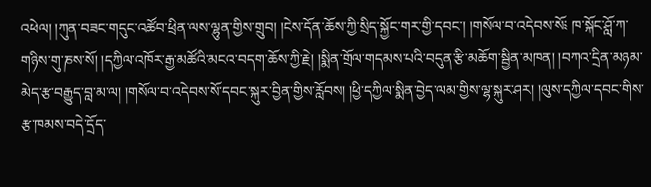འཕེལ། །ཀུན་བཟང་གདུང་འཚོབ་ཕྲིན་ལས་ལྷུན་གྱིས་གྲུབ། །ངེས་དོན་ཆོས་ཀྱི་སྲིད་སྐྱོང་གར་གྱི་དབང་། །གསོལ་བ་འདེབས་སོ༴ ཁ་སྐོང་ཤློ་ཀ་གཉིས་གུ་ཎས་སོ། །དཀྱིལ་འཁོར་རྒྱ་མཚོའི་མངའ་བདག་ཆོས་ཀྱི་རྗེ། །སྨིན་གྲོལ་གདམས་པའི་བདུན་རྩི་མཆོག་སྦྱིན་མཁན། །བཀའ་དྲིན་མཉམ་མེད་རྩ་བརྒྱུད་བླ་མ་ལ། །གསོལ་བ་འདེབས་སོ་དབང་སྐུར་བྱིན་གྱིས་རློབས། །ཕྱི་དཀྱིལ་སྨིན་བྱེད་ལམ་གྱིས་ལྷ་སྐུར་ཤར། །ལུས་དཀྱིལ་དབང་གིས་རྩ་ཁམས་བདེ་དྲོད་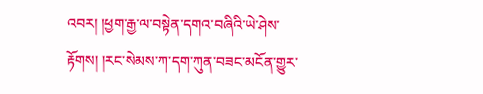འབར། །ཕྱག་རྒྱ་ལ་བསྟེན་དགའ་བཞིའི་ཡེ་ཤེས་རྟོགས། །རང་སེམས་ཀ་དག་ཀུན་བཟང་མངོན་གྱུར་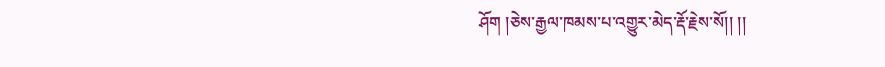ཤོག །ཅེས་རྒྱལ་ཁམས་པ་འགྱུར་མེད་རྡོ་རྗེས་སོ།། །།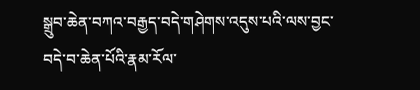སྒྲུབ་ཆེན་བཀའ་བརྒྱད་བདེ་གཤེགས་འདུས་པའི་ལས་བྱང་བདེ་བ་ཆེན་པོའི་རྣམ་རོལ་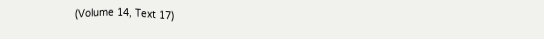(Volume 14, Text 17)